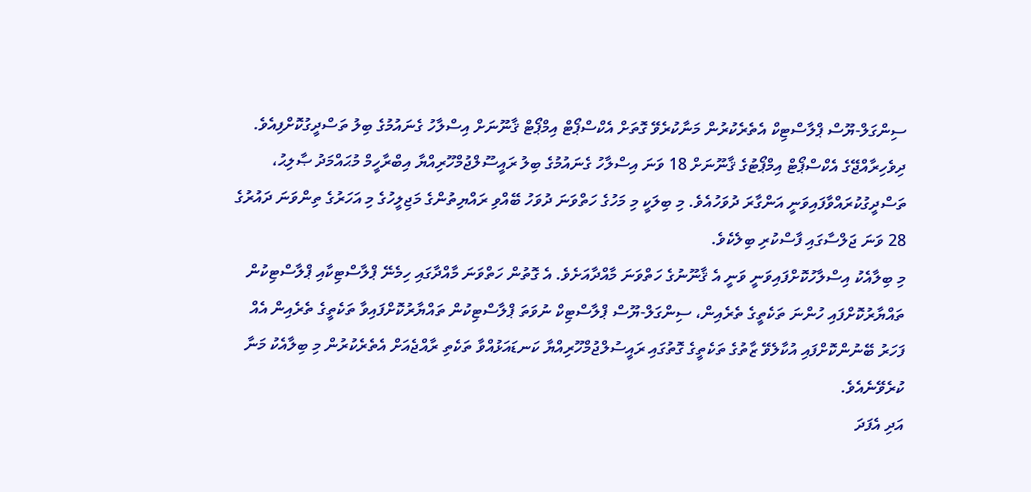ސިންގަލް-ޔޫސް ޕްލާސްޓިކް އެތެރެކުރުން މަނާކުރެވޭ ގޮތަށް އެކްސްޕޯޓް އިމްޕޯޓް ޤާނޫނަށް އިސްލާހު ގެނައުމުގެ ބިލު ތަސްދީގުކޮށްފިއެވެ.
ދިވެހިރާއްޖޭގެ އެކްސްޕޯޓް އިމްޕޯޓުގެ ޤާނޫނަށް 18 ވަނަ އިސްލާހު ގެނައުމުގެ ބިލު ރައީސޫލްޖުމްހޫރިއްޔާ އިބްރާހީމް މުޙައްމަދު ޞާލިޙު، ތަސްދީގުކުރައްވާފައިވަނީ އަންގާރަ ދުވަހުއެވެ. މި ބިލަކީ މި މަހުގެ ހަތްވަނަ ދުވަހު ބޭއްވި ރައްޔިތުންގެ މަޖިލީހުގެ މި އަހަރުގެ ތިންވަނަ ދައުރުގެ 28 ވަނަ ޖަލްސާގައި ފާސްކުރި ބިލެކެވެ.
މި ބިލާއެކު އިސްލާހުކޮށްފައިވަނީ ވަނީ އެ ޤާނޫނުގެ ހަތްވަނަ މާއްދާއަށެވެ. އެ ގޮތުން ހަތްވަނަ މާއްދާގައި ހިމެނޭ ޕްލާސްޓިކާއި ޕްލާސްޓިކުން ތައްޔާރުކޮށްފައި ހުންނަ ތަކެތީގެ ތެރެއިން، ސިންގަލް-ޔޫސް ޕްލާސްޓިކް ނުވަތަ ޕްލާސްޓިކުން ތައްޔާރުކޮށްފައިވާ ތަކެތީގެ ތެރެއިން އެއް ފަހަރު ބޭނުންކޮށްފައި އުކާލެވޭ ޒާތުގެ ތަކެތީގެ ގޮތުގައި ރައީސުލްޖުމްހޫރިއްޔާ ކަނޑައަޅުއްވާ ތަކެތި ރާއްޖެއަށް އެތެރެކުރުން މި ބިލާއެކު މަނާ ކުރެވޭނެއެވެ.
އަދި އެފަދަ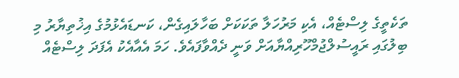ތަކެތީގެ ލިސްޓެއް، އެކި މަރުހަލާ ތަކަކަށް ބަހާލައިގެން، ކަނޑައެޅުމުގެ އިޚުތިޔާރު މި ބިލުގައި ރައީސުލްޖުމްހޫރިއްޔާއަށް ވަނީ ދެއްވާފައެވެ. ހަމަ އެއާއެކު އެފަދަ ލިސްޓެއް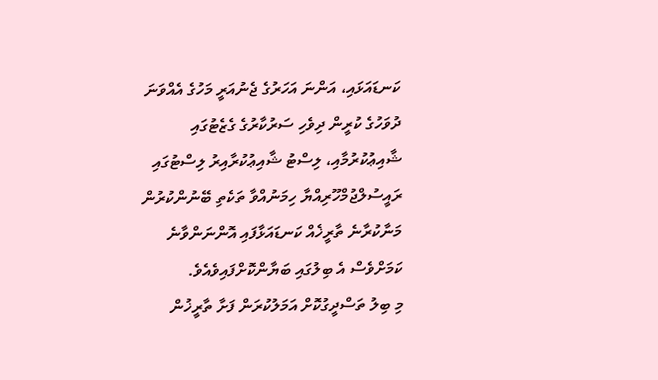ކަނޑައަޅައި، އަންނަ އަހަރުގެ ޖެނުއަރީ މަހުގެ އެއްވަނަ ދުވަހުގެ ކުރީން ދިވެހި ސަރުކާރުގެ ގެޒެޓުގައި ޝާއިޢުކުރުމާއި، ލިސްޓު ޝާއިޢުކުރާއިރު ލިސްޓުގައި ރައީސުލްޖުމްހޫރިއްޔާ ހިމަނުއްވާ ތަކެތި ބޭނުންކުރުން މަނާކުރާނެ ތާރީޚެއް ކަނޑައަޅާފައި އޮންނަންވާނެ ކަމަށްވެސް އެ ބިލުގައި ބަޔާންކޮށްފައިވެއެވެ.
މި ބިލު ތަސްދީގުކޮށް އަމަލުކުރަން ފަށާ ތާރީޚުން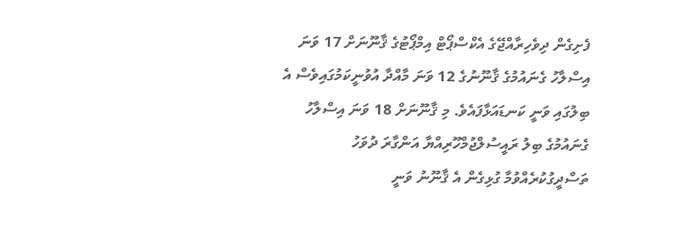ފެށިގެން ދިވެހިރާއްޖޭގެ އެކްސްޕޯޓް އިމްޕޯޓުގެ ޤާނޫނަށް 17 ވަނަ އިސްލާހު ގެނައުމުގެ ޤާނޫނުގެ 12 ވަނަ މާއްދާ އުވުނީކަމުގައިވެސް އެ ބިލުގައި ވަނީ ކަނޑައަޅާފައެވެ. މި ޤާނޫނަށް 18 ވަނަ އިސްލާހު ގެނައުމުގެ ބިލު ރައީސުލްޖުމްހޫރިއްޔާ އަންގާރަ ދުވަހު ތަސްދީގުކުރެއްވުމާ ގުޅިގެން އެ ޤާނޫނު ވަނީ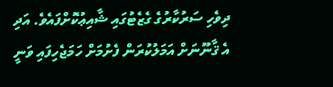ދިވެހި ސަރުކާރުގެ ގެޒެޓުގައި ޝާއިޢުކޮށްފައެވެ. އަދި އެ ޤާނޫނަށް އަމަލުކުރަން ފެށުމަށް ހަމަޖެހިފައި ވަނީ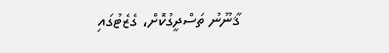ޤާނޫނު ތަސްދީގުކޮށް، ގެޒެޓުގައި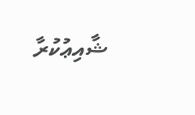ޝާއިޢުކުރާ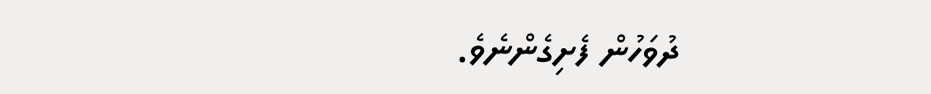ދުވަހުން ފެށިގެންނެވެ.